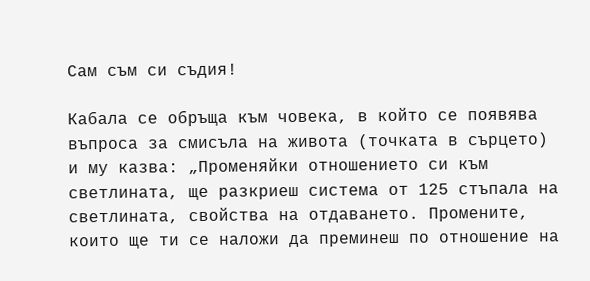Сам съм си съдия!

Кабала се обръща към човека, в който се появява въпроса за смисъла на живота (точката в сърцето) и му казва: „Променяйки отношението си към светлината, ще разкриеш система от 125 стъпала на светлината, свойства на отдаването. Промените, които ще ти се наложи да преминеш по отношение на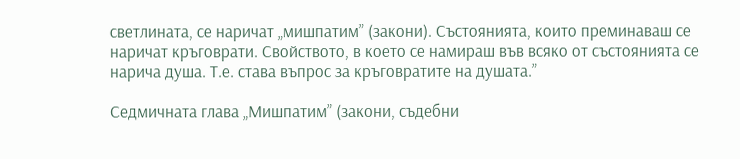светлината, се наричат „мишпатим” (закони). Състоянията, които преминаваш се наричат кръговрати. Свойството, в което се намираш във всяко от състоянията се нарича душа. Т.е. става въпрос за кръговратите на душата.”

Седмичната глава „Мишпатим” (закони, съдебни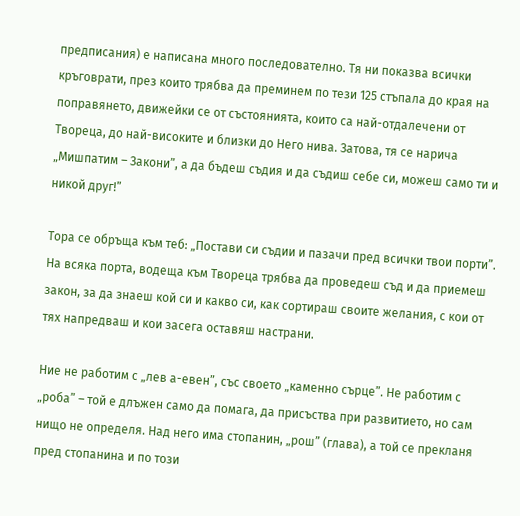предписания) е написана много последователно. Тя ни показва всички кръговрати, през които трябва да преминем по тези 125 стъпала до края на поправянето, движейки се от състоянията, които са най-отдалечени от Твореца, до най-високите и близки до Него нива. Затова, тя се нарича „Мишпатим – Закони”, а да бъдеш съдия и да съдиш себе си, можеш само ти и никой друг!”

Тора се обръща към теб: „Постави си съдии и пазачи пред всички твои порти”. На всяка порта, водеща към Твореца трябва да проведеш съд и да приемеш закон, за да знаеш кой си и какво си, как сортираш своите желания, с кои от тях напредваш и кои засега оставяш настрани.

Ние не работим с „лев а-евен”, със своето „каменно сърце”. Не работим с „роба” – той е длъжен само да помага, да присъства при развитието, но сам нищо не определя. Над него има стопанин, „рош” (глава), а той се прекланя пред стопанина и по този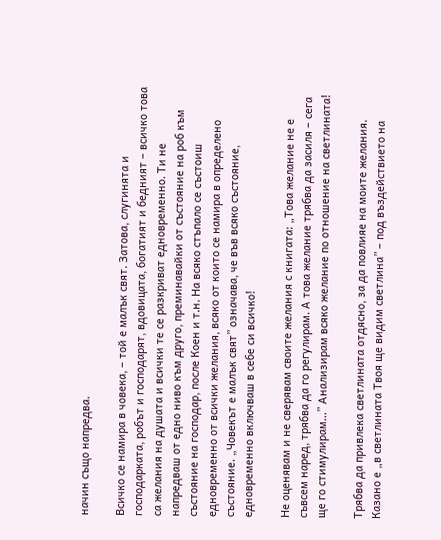начин също напредва.

Всичко се намира в човека, – той е малък свят. Затова, слугинята и господарката, робът и господарят, вдовицата, богатият и бедният – всичко това са желания на душата и всички те се разкриват едновременно. Ти не напредваш от едно ниво към друго, преминавайки от състояние на роб към състояние на господар, после Коен и т.н. На всяко стъпало се състоиш едновременно от всички желания, всяко от които се намира в определено състояние. „Човекът е малък свят” означава, че във всяко състояние, едновременно включваш в себе си всичко!

Не оценявам и не сверявам своите желания с книгата: „Това желание не е съвсем наред, трябва да го регулирам. А това желание трябва да засиля – сега ще го стимулирам…” Анализирам всяко желание по отношение на светлината!

Трябва да привлека светлината отдясно, за да повлияе на моите желания. Казано е „в светлината Твоя ще видим светлина” – под въздействието на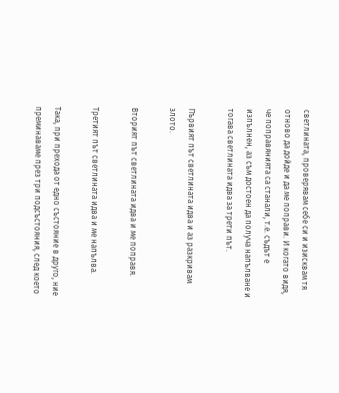светлината, проверявам себе си и изисквам тя отново да дойде и да ме поправи. И когато видя, че поправянията са станали, т.е. съдът е изпълнен, аз съм достоен да получа напълване и тогава светлината идва за трети път.

Първият път светлината идва и аз разкривам злото.

Вторият път светлината идва и ме поправя.

Третият път светлината идва и ме напълва.

Така, при прехода от едно състояние в друго, ние преминаваме през три подсъстояния, след което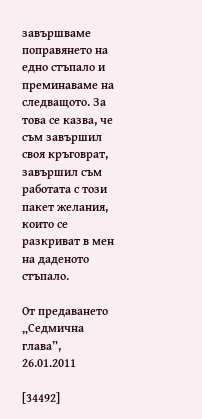завършваме поправянето на едно стъпало и преминаваме на следващото. За това се казва, че съм завършил своя кръговрат, завършил съм работата с този пакет желания, които се разкриват в мен на даденото стъпало.

От предаването „Седмична глава”, 26.01.2011

[34492]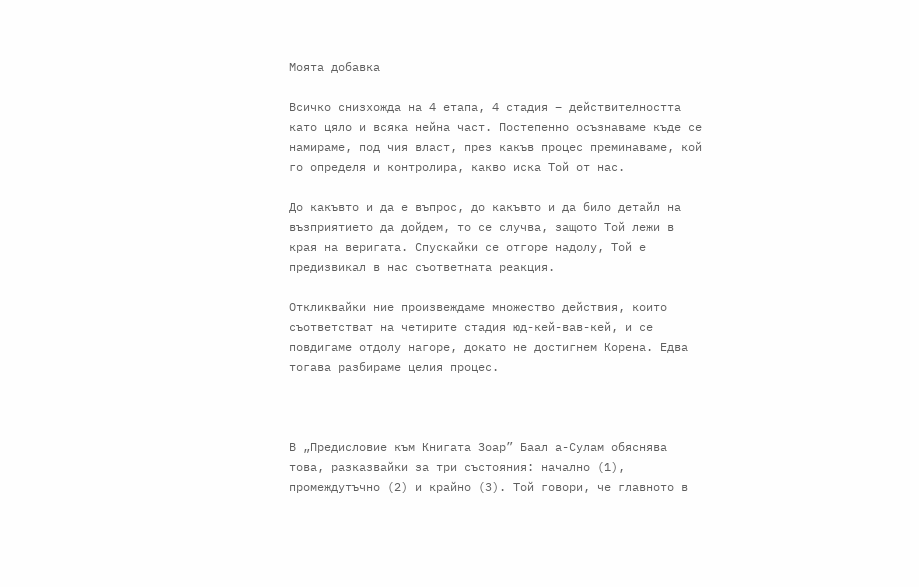Моята добавка

Всичко снизхожда на 4 етапа, 4 стадия – действителността като цяло и всяка нейна част. Постепенно осъзнаваме къде се намираме, под чия власт, през какъв процес преминаваме, кой го определя и контролира, какво иска Той от нас.

До какъвто и да е въпрос, до какъвто и да било детайл на възприятието да дойдем, то се случва, защото Той лежи в края на веригата. Спускайки се отгоре надолу, Той е предизвикал в нас съответната реакция.

Откликвайки ние произвеждаме множество действия, които съответстват на четирите стадия юд-кей-вав-кей, и се повдигаме отдолу нагоре, докато не достигнем Корена. Едва тогава разбираме целия процес.



В „Предисловие към Книгата Зоар” Баал а-Сулам обяснява това, разказвайки за три състояния: начално (1), промеждутъчно (2) и крайно (3). Той говори, че главното в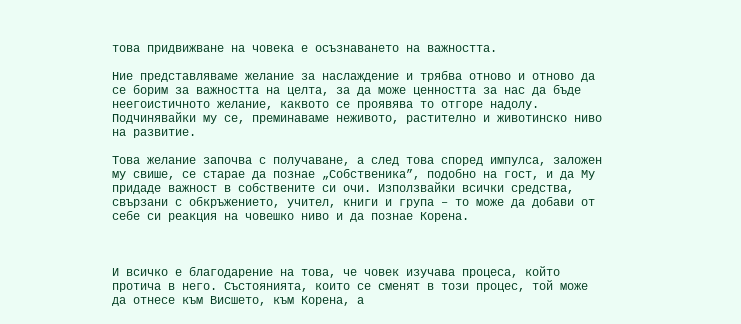това придвижване на човека е осъзнаването на важността.

Ние представляваме желание за наслаждение и трябва отново и отново да се борим за важността на целта, за да може ценността за нас да бъде неегоистичното желание, каквото се проявява то отгоре надолу. Подчинявайки му се, преминаваме неживото, растително и животинско ниво на развитие.

Това желание започва с получаване, а след това според импулса, заложен му свише, се старае да познае „Собственика”, подобно на гост, и да Му придаде важност в собствените си очи. Използвайки всички средства, свързани с обкръжението, учител, книги и група – то може да добави от себе си реакция на човешко ниво и да познае Корена.



И всичко е благодарение на това, че човек изучава процеса, който протича в него. Състоянията, които се сменят в този процес, той може да отнесе към Висшето, към Корена, а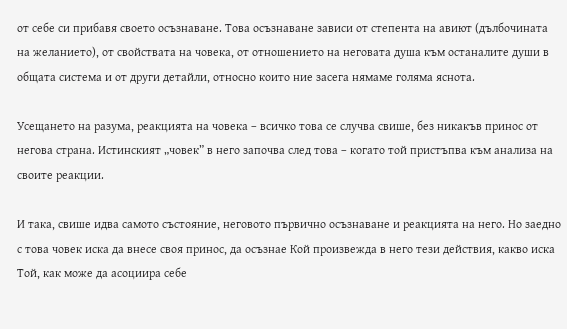от себе си прибавя своето осъзнаване. Това осъзнаване зависи от степента на авиют (дълбочината на желанието), от свойствата на човека, от отношението на неговата душа към останалите души в общата система и от други детайли, относно които ние засега нямаме голяма яснота.

Усещането на разума, реакцията на човека – всичко това се случва свише, без никакъв принос от негова страна. Истинският „човек” в него започва след това – когато той пристъпва към анализа на своите реакции.

И така, свише идва самото състояние, неговото първично осъзнаване и реакцията на него. Но заедно с това човек иска да внесе своя принос, да осъзнае Кой произвежда в него тези действия, какво иска Той, как може да асоциира себе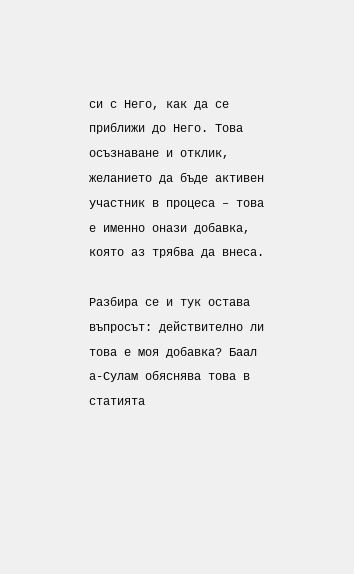си с Него, как да се приближи до Него. Това осъзнаване и отклик, желанието да бъде активен участник в процеса – това е именно онази добавка, която аз трябва да внеса.

Разбира се и тук остава въпросът: действително ли това е моя добавка? Баал а-Сулам обяснява това в статията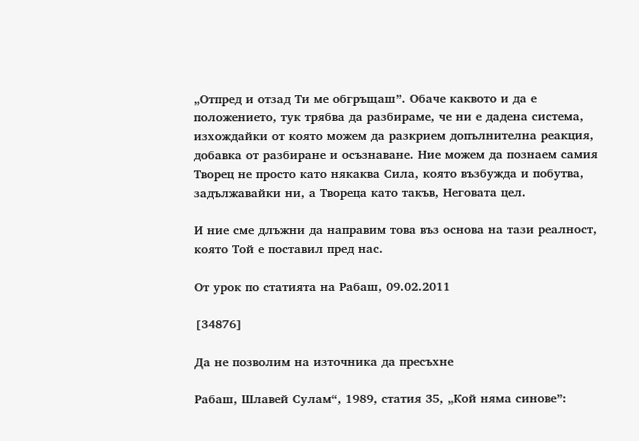„Отпред и отзад Ти ме обгръщаш”. Обаче каквото и да е положението, тук трябва да разбираме, че ни е дадена система, изхождайки от която можем да разкрием допълнителна реакция, добавка от разбиране и осъзнаване. Ние можем да познаем самия Творец не просто като някаква Сила, която възбужда и побутва, задължавайки ни, а Твореца като такъв, Неговата цел.

И ние сме длъжни да направим това въз основа на тази реалност, която Той е поставил пред нас.

От урок по статията на Рабаш, 09.02.2011

[34876]

Да не позволим на източника да пресъхне

Рабаш, Шлавей Сулам“, 1989, статия 35, „Кой няма синове”: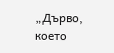„Дърво, което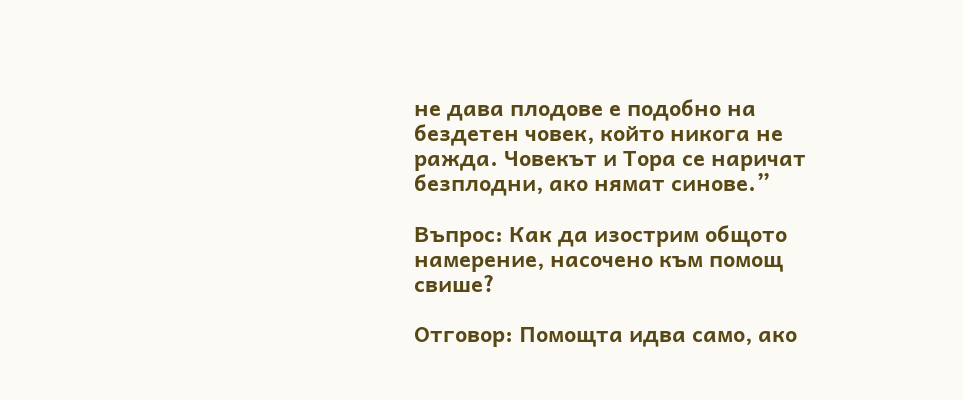не дава плодове е подобно на бездетен човек, който никога не ражда. Човекът и Тора се наричат безплодни, ако нямат синове.”

Въпрос: Как да изострим общото намерение, насочено към помощ свише?

Отговор: Помощта идва само, ако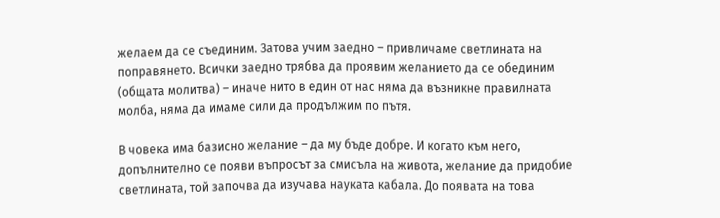желаем да се съединим. Затова учим заедно – привличаме светлината на поправянето. Всички заедно трябва да проявим желанието да се обединим (общата молитва) – иначе нито в един от нас няма да възникне правилната молба, няма да имаме сили да продължим по пътя.

В човека има базисно желание – да му бъде добре. И когато към него, допълнително се появи въпросът за смисъла на живота, желание да придобие светлината, той започва да изучава науката кабала. До появата на това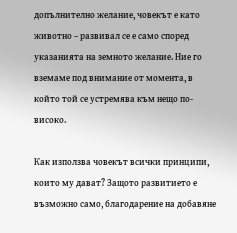допълнително желание, човекът е като животно – развивал се е само според указанията на земното желание. Ние го вземаме под внимание от момента, в който той се устремява към нещо по-високо.

Как използва човекът всички принципи, които му дават? Защото развитието е възможно само, благодарение на добавяне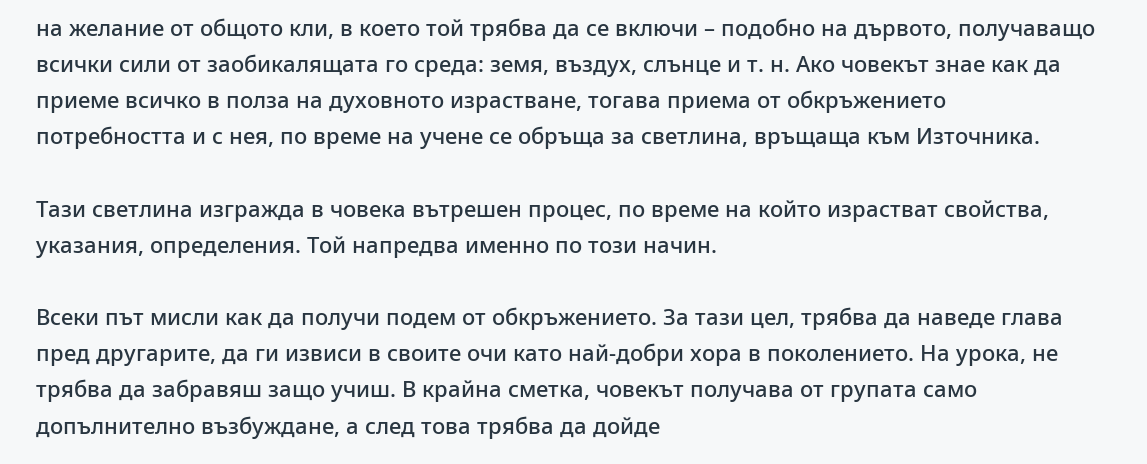на желание от общото кли, в което той трябва да се включи – подобно на дървото, получаващо всички сили от заобикалящата го среда: земя, въздух, слънце и т. н. Ако човекът знае как да приеме всичко в полза на духовното израстване, тогава приема от обкръжението потребността и с нея, по време на учене се обръща за светлина, връщаща към Източника.

Тази светлина изгражда в човека вътрешен процес, по време на който израстват свойства, указания, определения. Той напредва именно по този начин.

Всеки път мисли как да получи подем от обкръжението. За тази цел, трябва да наведе глава пред другарите, да ги извиси в своите очи като най-добри хора в поколението. На урока, не трябва да забравяш защо учиш. В крайна сметка, човекът получава от групата само допълнително възбуждане, а след това трябва да дойде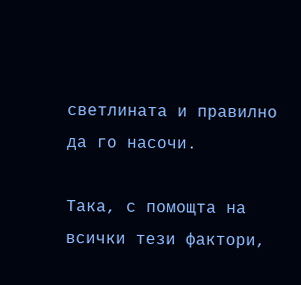светлината и правилно да го насочи.

Така, с помощта на всички тези фактори,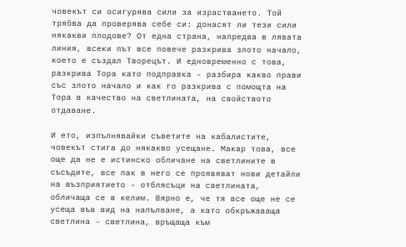човекът си осигурява сили за израстването. Той трябва да проверява себе си: донасят ли тези сили някакви плодове? От една страна, напредва в лявата линия, всеки път все повече разкрива злото начало, което е създал Творецът. И едновременно с това, разкрива Тора като подправка – разбира какво прави със злото начало и как го разкрива с помощта на Тора в качество на светлината, на свойството отдаване.

И ето, изпълнявайки съветите на кабалистите, човекът стига до някакво усещане. Макар това, все още да не е истинско обличане на светлините в съсъдите, все пак в него се проявяват нови детайли на възприятието – отблясъци на светлината, обличаща се в келим. Вярно е, че тя все още не се усеща във вид на напълване, а като обкръжаваща светлина – светлина, връщаща към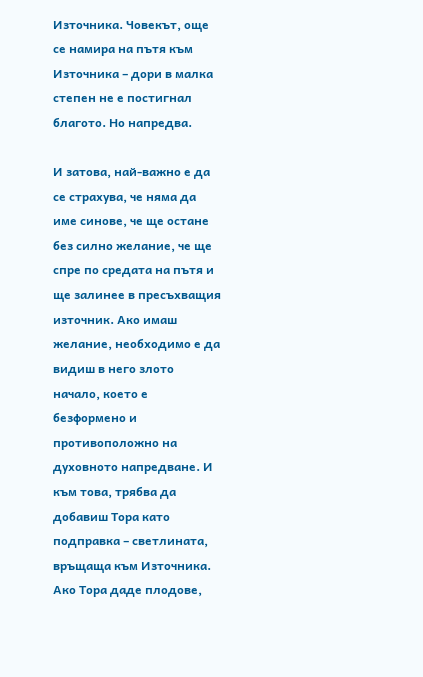Източника. Човекът, още се намира на пътя към Източника – дори в малка степен не е постигнал благото. Но напредва.

И затова, най-важно е да се страхува, че няма да име синове, че ще остане без силно желание, че ще спре по средата на пътя и ще залинее в пресъхващия източник. Ако имаш желание, необходимо е да видиш в него злото начало, което е безформено и противоположно на духовното напредване. И към това, трябва да добавиш Тора като подправка – светлината, връщаща към Източника. Ако Тора даде плодове,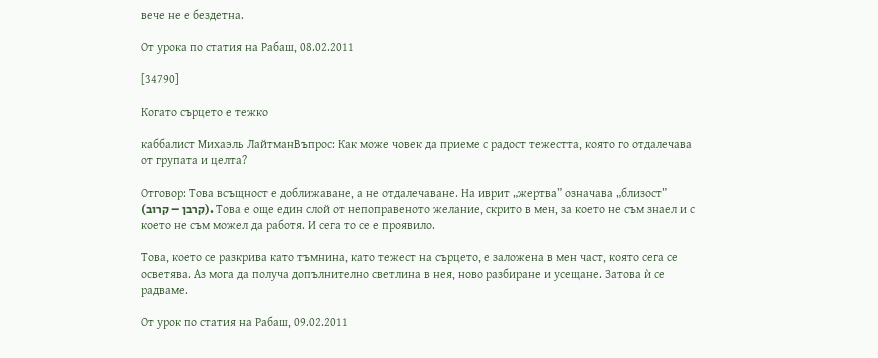вече не е бездетна.

От урока по статия на Рабаш, 08.02.2011

[34790]

Когато сърцето е тежко

каббалист Михаэль ЛайтманВъпрос: Как може човек да приеме с радост тежестта, която го отдалечава от групата и целта?

Отговор: Това всъщност е доближаване, а не отдалечаване. На иврит „жертва” означава „близост” (קרבן – קרוב). Това е още един слой от непоправеното желание, скрито в мен, за което не съм знаел и с което не съм можел да работя. И сега то се е проявило.

Това, което се разкрива като тъмнина, като тежест на сърцето, е заложена в мен част, която сега се осветява. Аз мога да получа допълнително светлина в нея, ново разбиране и усещане. Затова ѝ се радваме.

От урок по статия на Рабаш, 09.02.2011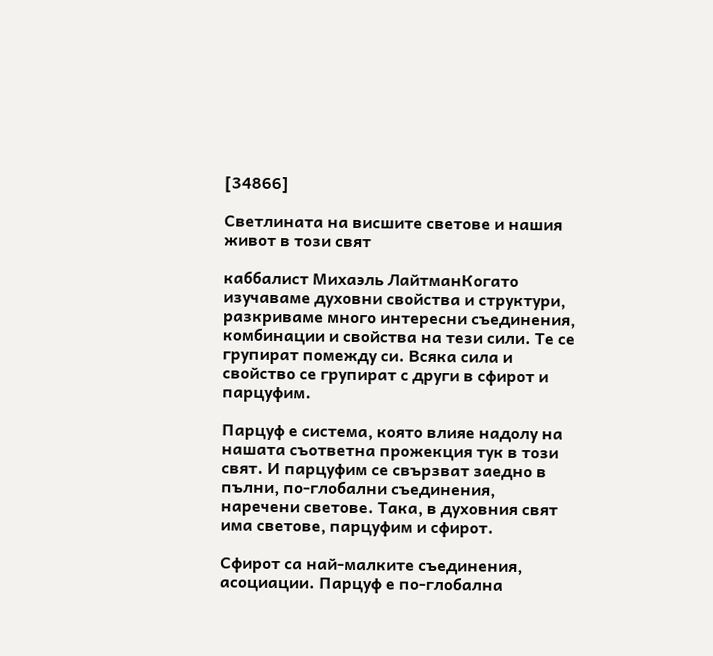[34866]

Светлината на висшите светове и нашия живот в този свят

каббалист Михаэль ЛайтманКогато изучаваме духовни свойства и структури, разкриваме много интересни съединения, комбинации и свойства на тези сили. Те се групират помежду си. Всяка сила и свойство се групират с други в сфирот и парцуфим.

Парцуф е система, която влияе надолу на нашата съответна прожекция тук в този свят. И парцуфим се свързват заедно в пълни, по-глобални съединения, наречени светове. Така, в духовния свят има светове, парцуфим и сфирот.

Сфирот са най-малките съединения, асоциации. Парцуф е по-глобална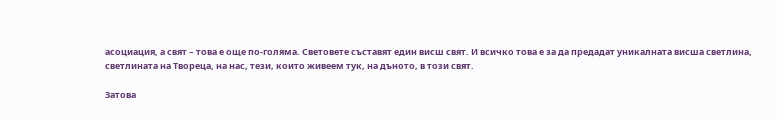асоциация, а свят – това е още по-голяма. Световете съставят един висш свят. И всичко това е за да предадат уникалната висша светлина, светлината на Твореца, на нас, тези, които живеем тук, на дъното, в този свят.

Затова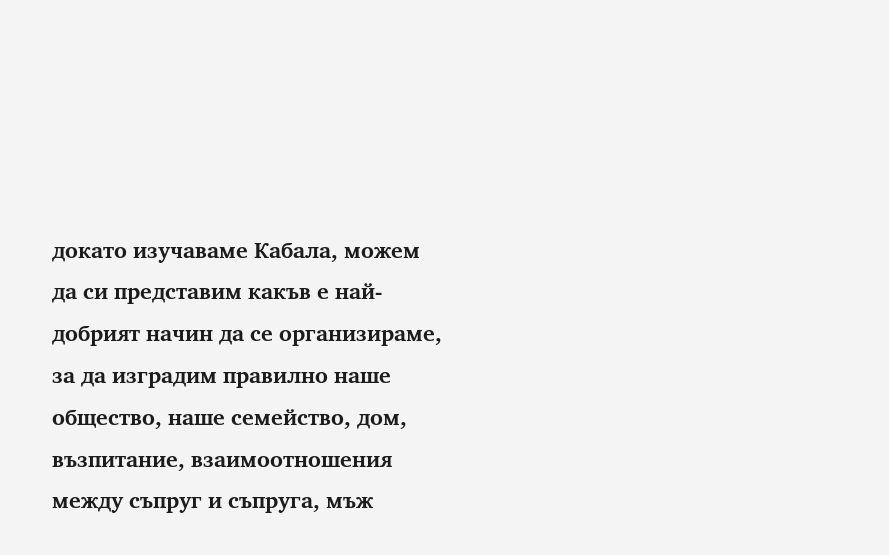докато изучаваме Кабала, можем да си представим какъв е най-добрият начин да се организираме, за да изградим правилно наше общество, наше семейство, дом, възпитание, взаимоотношения между съпруг и съпруга, мъж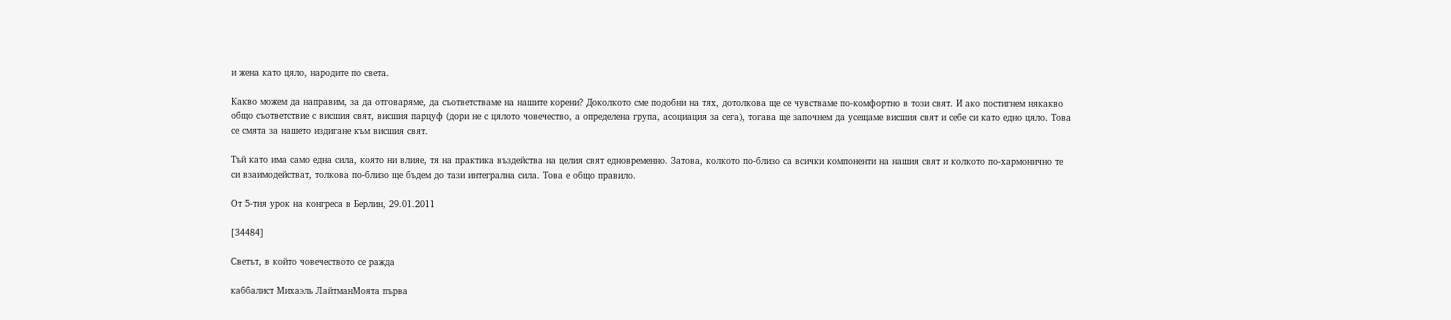и жена като цяло, народите по света.

Какво можем да направим, за да отговаряме, да съответстваме на нашите корени? Доколкото сме подобни на тях, дотолкова ще се чувстваме по-комфортно в този свят. И ако постигнем някакво общо съответствие с висшия свят, висшия парцуф (дори не с цялото човечество, а определена група, асоциация за сега), тогава ще започнем да усещаме висшия свят и себе си като едно цяло. Това се смята за нашето издигане към висшия свят.

Тъй като има само една сила, която ни влияе, тя на практика въздейства на целия свят едновременно. Затова, колкото по-близо са всички компоненти на нашия свят и колкото по-хармонично те си взаимодействат, толкова по-близо ще бъдем до тази интегрална сила. Това е общо правило.

От 5-тия урок на конгреса в Берлин, 29.01.2011

[34484]

Светът, в който човечеството се ражда

каббалист Михаэль ЛайтманМоята първа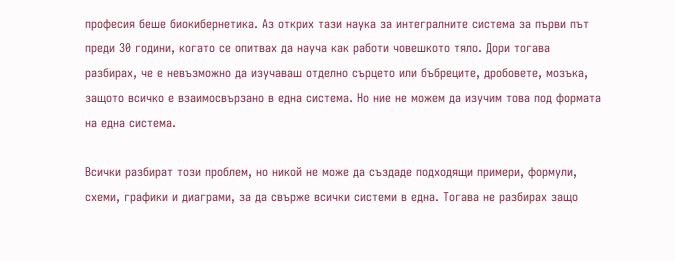професия беше биокибернетика. Аз открих тази наука за интегралните система за първи път преди 30 години, когато се опитвах да науча как работи човешкото тяло. Дори тогава разбирах, че е невъзможно да изучаваш отделно сърцето или бъбреците, дробовете, мозъка, защото всичко е взаимосвързано в една система. Но ние не можем да изучим това под формата на една система.

Всички разбират този проблем, но никой не може да създаде подходящи примери, формули, схеми, графики и диаграми, за да свърже всички системи в една. Тогава не разбирах защо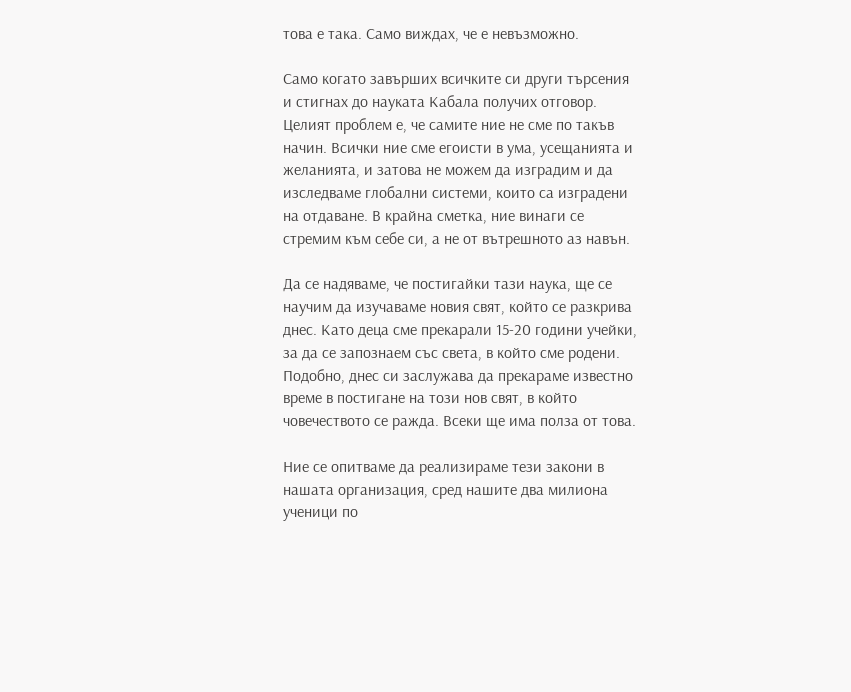това е така. Само виждах, че е невъзможно.

Само когато завърших всичките си други търсения и стигнах до науката Кабала получих отговор. Целият проблем е, че самите ние не сме по такъв начин. Всички ние сме егоисти в ума, усещанията и желанията, и затова не можем да изградим и да изследваме глобални системи, които са изградени на отдаване. В крайна сметка, ние винаги се стремим към себе си, а не от вътрешното аз навън.

Да се надяваме, че постигайки тази наука, ще се научим да изучаваме новия свят, който се разкрива днес. Като деца сме прекарали 15-20 години учейки, за да се запознаем със света, в който сме родени. Подобно, днес си заслужава да прекараме известно време в постигане на този нов свят, в който човечеството се ражда. Всеки ще има полза от това.

Ние се опитваме да реализираме тези закони в нашата организация, сред нашите два милиона ученици по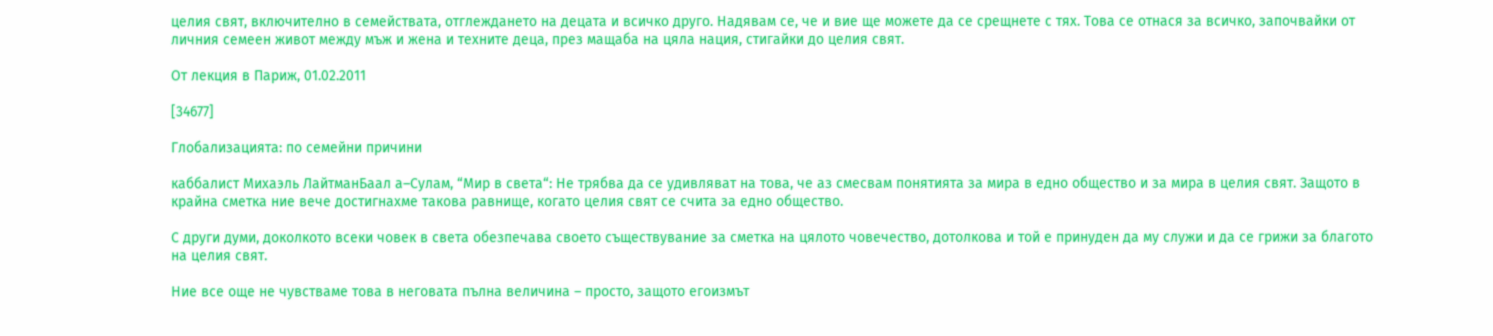целия свят, включително в семействата, отглеждането на децата и всичко друго. Надявам се, че и вие ще можете да се срещнете с тях. Това се отнася за всичко, започвайки от личния семеен живот между мъж и жена и техните деца, през мащаба на цяла нация, стигайки до целия свят.

От лекция в Париж, 01.02.2011

[34677]

Глобализацията: по семейни причини

каббалист Михаэль ЛайтманБаал а–Сулам, “Мир в света“: Не трябва да се удивляват на това, че аз смесвам понятията за мира в едно общество и за мира в целия свят. Защото в крайна сметка ние вече достигнахме такова равнище, когато целия свят се счита за едно общество.

С други думи, доколкото всеки човек в света обезпечава своето съществувание за сметка на цялото човечество, дотолкова и той е принуден да му служи и да се грижи за благото на целия свят.

Ние все още не чувстваме това в неговата пълна величина – просто, защото егоизмът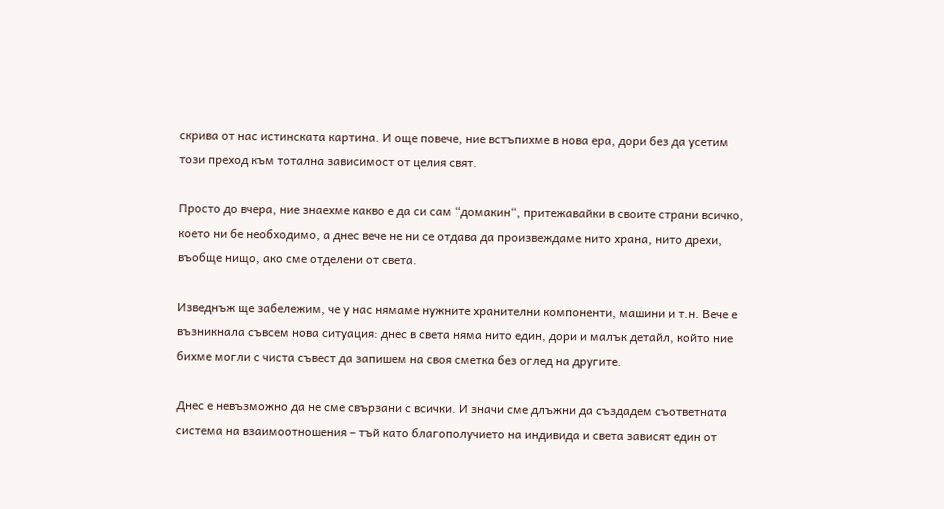скрива от нас истинската картина. И още повече, ние встъпихме в нова ера, дори без да усетим този преход към тотална зависимост от целия свят.

Просто до вчера, ние знаехме какво е да си сам “домакин“, притежавайки в своите страни всичко, което ни бе необходимо, а днес вече не ни се отдава да произвеждаме нито храна, нито дрехи, въобще нищо, ако сме отделени от света.

Изведнъж ще забележим, че у нас нямаме нужните хранителни компоненти, машини и т.н. Вече е възникнала съвсем нова ситуация: днес в света няма нито един, дори и малък детайл, който ние бихме могли с чиста съвест да запишем на своя сметка без оглед на другите.

Днес е невъзможно да не сме свързани с всички. И значи сме длъжни да създадем съответната система на взаимоотношения – тъй като благополучието на индивида и света зависят един от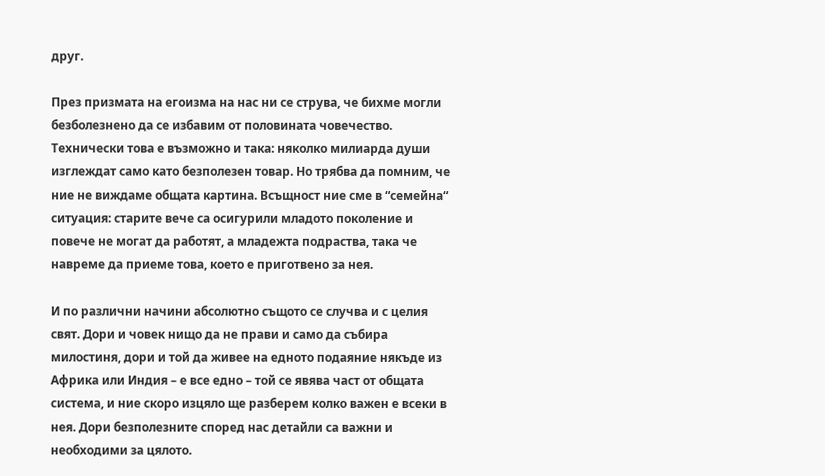друг.

През призмата на егоизма на нас ни се струва, че бихме могли безболезнено да се избавим от половината човечество. Технически това е възможно и така: няколко милиарда души изглеждат само като безполезен товар. Но трябва да помним, че ние не виждаме общата картина. Всъщност ние сме в “семейна“ ситуация: старите вече са осигурили младото поколение и повече не могат да работят, а младежта подраства, така че навреме да приеме това, което е приготвено за нея.

И по различни начини абсолютно същото се случва и с целия свят. Дори и човек нищо да не прави и само да събира милостиня, дори и той да живее на едното подаяние някъде из Африка или Индия – е все едно – той се явява част от общата система, и ние скоро изцяло ще разберем колко важен е всеки в нея. Дори безполезните според нас детайли са важни и необходими за цялото.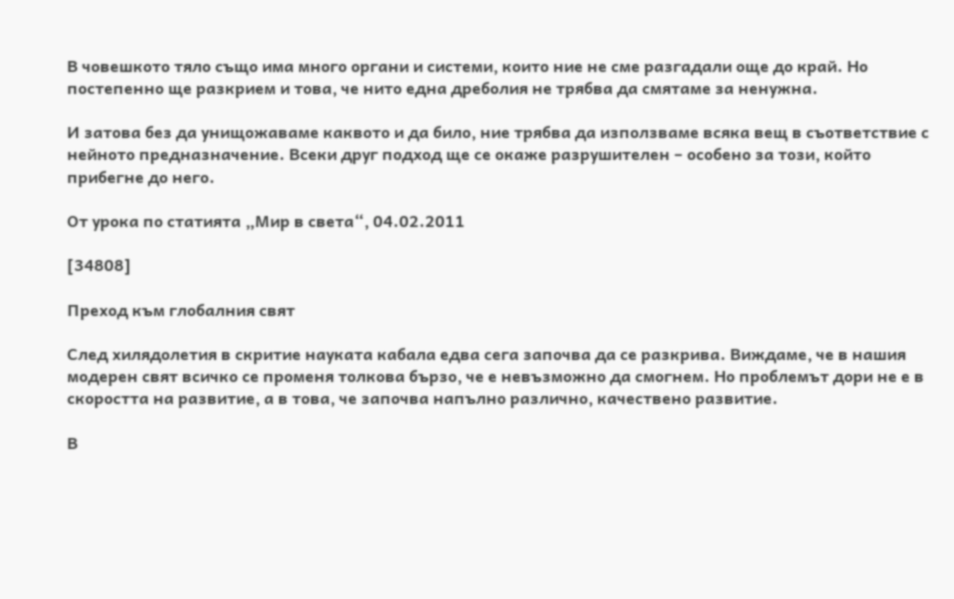В човешкото тяло също има много органи и системи, които ние не сме разгадали още до край. Но постепенно ще разкрием и това, че нито една дреболия не трябва да смятаме за ненужна.

И затова без да унищожаваме каквото и да било, ние трябва да използваме всяка вещ в съответствие с нейното предназначение. Всеки друг подход ще се окаже разрушителен – особено за този, който прибегне до него.

От урока по статията „Мир в света“, 04.02.2011

[34808]

Преход към глобалния свят

След хилядолетия в скритие науката кабала едва сега започва да се разкрива. Виждаме, че в нашия модерен свят всичко се променя толкова бързо, че е невъзможно да смогнем. Но проблемът дори не е в скоростта на развитие, а в това, че започва напълно различно, качествено развитие.

В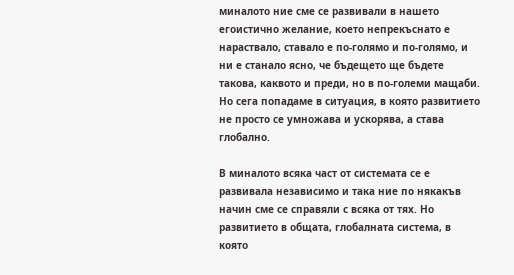миналото ние сме се развивали в нашето егоистично желание, което непрекъснато е нараствало, ставало е по-голямо и по-голямо, и ни е станало ясно, че бъдещето ще бъдете такова, каквото и преди, но в по-големи мащаби. Но сега попадаме в ситуация, в която развитието не просто се умножава и ускорява, а става глобално.

В миналото всяка част от системата се е развивала независимо и така ние по някакъв начин сме се справяли с всяка от тях. Но развитието в общата, глобалната система, в която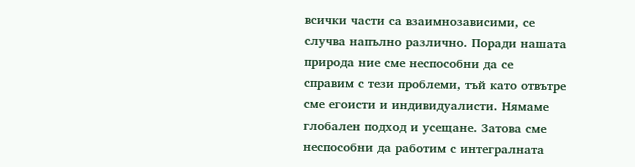всички части са взаимнозависими, се случва напълно различно. Поради нашата природа ние сме неспособни да се справим с тези проблеми, тъй като отвътре сме егоисти и индивидуалисти. Нямаме глобален подход и усещане. Затова сме неспособни да работим с интегралната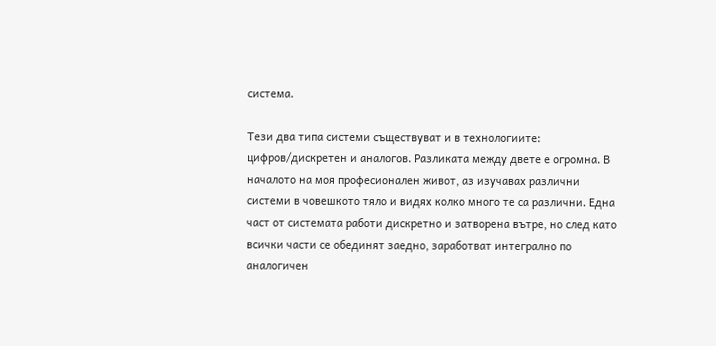система.

Тези два типа системи съществуват и в технологиите: цифров/дискретен и аналогов. Разликата между двете е огромна. В началото на моя професионален живот, аз изучавах различни системи в човешкото тяло и видях колко много те са различни. Една част от системата работи дискретно и затворена вътре, но след като всички части се обединят заедно, заработват интегрално по аналогичен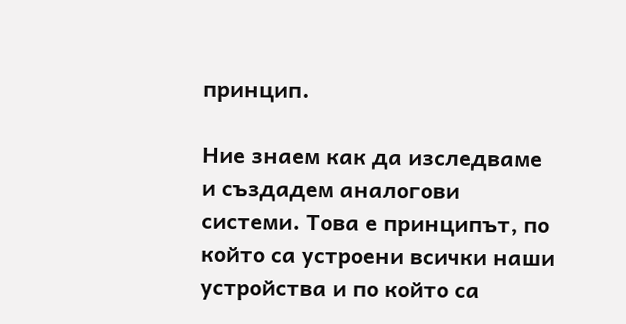принцип.

Ние знаем как да изследваме и създадем аналогови системи. Това е принципът, по който са устроени всички наши устройства и по който са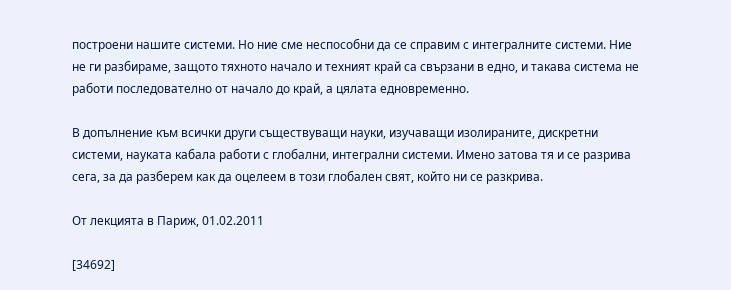построени нашите системи. Но ние сме неспособни да се справим с интегралните системи. Ние не ги разбираме, защото тяхното начало и техният край са свързани в едно, и такава система не работи последователно от начало до край, а цялата едновременно.

В допълнение към всички други съществуващи науки, изучаващи изолираните, дискретни системи, науката кабала работи с глобални, интегрални системи. Имено затова тя и се разрива сега, за да разберем как да оцелеем в този глобален свят, който ни се разкрива.

От лекцията в Париж, 01.02.2011

[34692]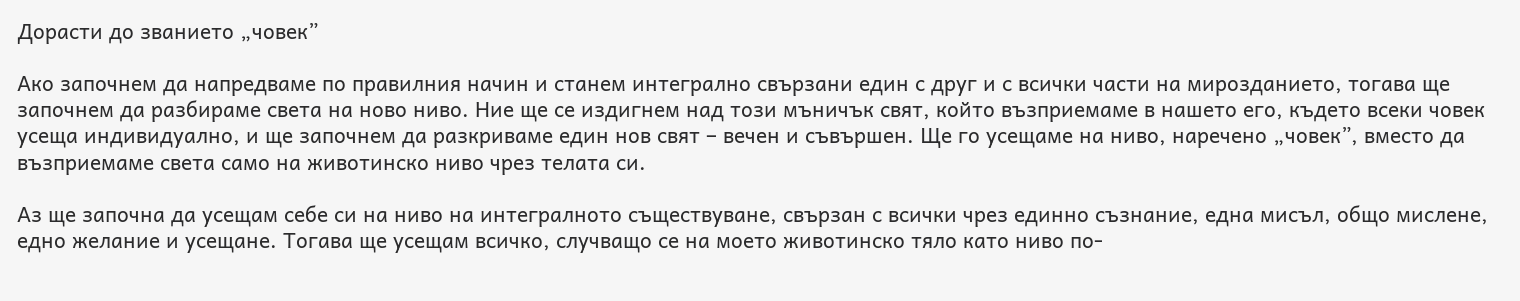Дорасти до званието „човек”

Ако започнем да напредваме по правилния начин и станем интегрално свързани един с друг и с всички части на мирозданието, тогава ще започнем да разбираме света на ново ниво. Ние ще се издигнем над този мъничък свят, който възприемаме в нашето его, където всеки човек усеща индивидуално, и ще започнем да разкриваме един нов свят – вечен и съвършен. Ще го усещаме на ниво, наречено „човек”, вместо да възприемаме света само на животинско ниво чрез телата си.

Аз ще започна да усещам себе си на ниво на интегралното съществуване, свързан с всички чрез единно съзнание, една мисъл, общо мислене, едно желание и усещане. Тогава ще усещам всичко, случващо се на моето животинско тяло като ниво по-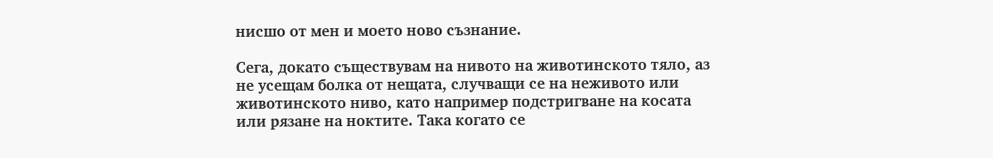нисшо от мен и моето ново съзнание.

Сега, докато съществувам на нивото на животинското тяло, аз не усещам болка от нещата, случващи се на неживото или животинското ниво, като например подстригване на косата или рязане на ноктите. Така когато се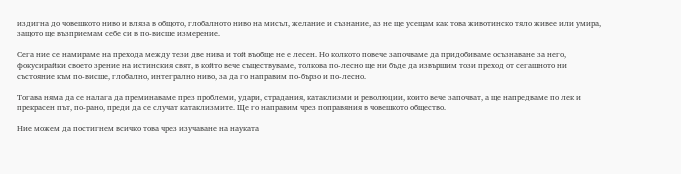издигна до човешкото ниво и вляза в общото, глобалното ниво на мисъл, желание и съзнание, аз не ще усещам как това животинско тяло живее или умира, защото ще възприемам себе си в по-висшe измерение.

Сега ние се намираме на прехода между тези две нива и той въобще не е лесен. Но колкото повече започваме да придобиваме осъзнаване за него, фокусирайки своето зрение на истинския свят, в който вече съществуваме, толкова по-лесно ще ни бъде да извършим този преход от сегашното ни състояние към по-висше, глобално, интегрално ниво, за да го направим по-бързо и по-лесно.

Тогава няма да се налага да преминаваме през проблеми, удари, страдания, катаклизми и революции, които вече започват, а ще напредваме по лек и прекрасен път, по-рано, преди да се случат катаклизмите. Ще го направим чрез поправяния в човешкото общество.

Ние можем да постигнем всичко това чрез изучаване на науката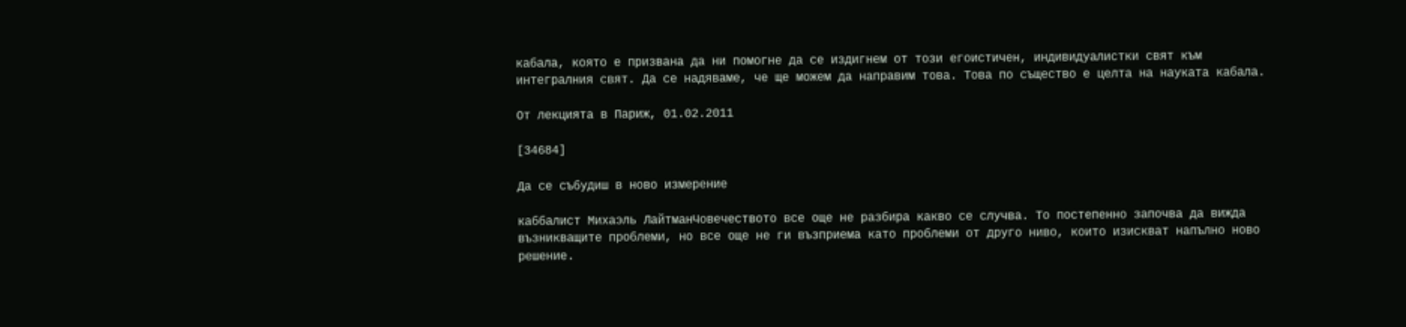кабала, която е призвана да ни помогне да се издигнем от този егоистичен, индивидуалистки свят към интегралния свят. Да се надяваме, че ще можем да направим това. Това по същество е целта на науката кабала.

От лекцията в Париж, 01.02.2011

[34684]

Да се събудиш в ново измерение

каббалист Михаэль ЛайтманЧовечеството все още не разбира какво се случва. То постепенно започва да вижда възникващите проблеми, но все още не ги възприема като проблеми от друго ниво, които изискват напълно ново решение.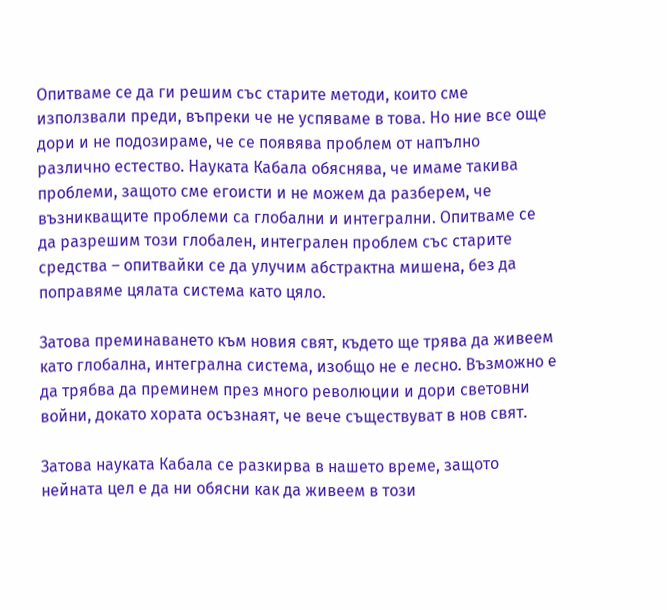Опитваме се да ги решим със старите методи, които сме използвали преди, въпреки че не успяваме в това. Но ние все още дори и не подозираме, че се появява проблем от напълно различно естество. Науката Кабала обяснява, че имаме такива проблеми, защото сме егоисти и не можем да разберем, че възникващите проблеми са глобални и интегрални. Опитваме се да разрешим този глобален, интегрален проблем със старите средства – опитвайки се да улучим абстрактна мишена, без да поправяме цялата система като цяло.

Затова преминаването към новия свят, където ще трява да живеем като глобална, интегрална система, изобщо не е лесно. Възможно е да трябва да преминем през много революции и дори световни войни, докато хората осъзнаят, че вече съществуват в нов свят.

Затова науката Кабала се разкирва в нашето време, защото нейната цел е да ни обясни как да живеем в този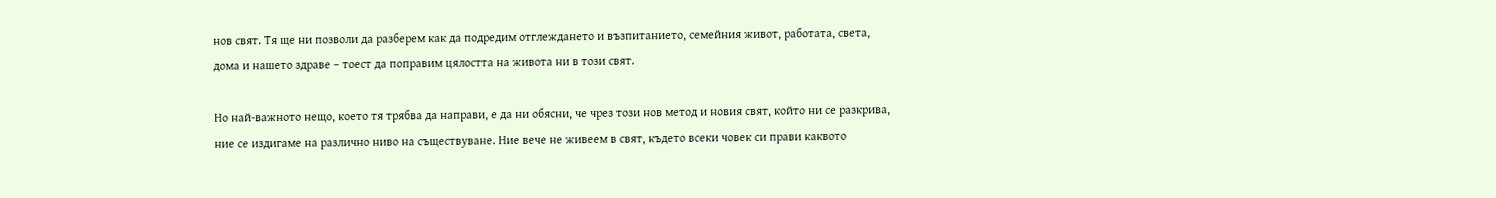нов свят. Тя ще ни позволи да разберем как да подредим отглеждането и възпитанието, семейния живот, работата, света, дома и нашето здраве – тоест да поправим цялостта на живота ни в този свят.

Но най-важното нещо, което тя трябва да направи, е да ни обясни, че чрез този нов метод и новия свят, който ни се разкрива, ние се издигаме на различно ниво на съществуване. Ние вече не живеем в свят, където всеки човек си прави каквото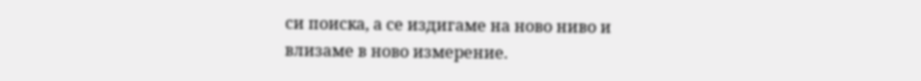си поиска, а се издигаме на ново ниво и влизаме в ново измерение.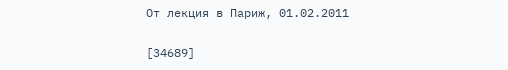От лекция в Париж, 01.02.2011

[34689]